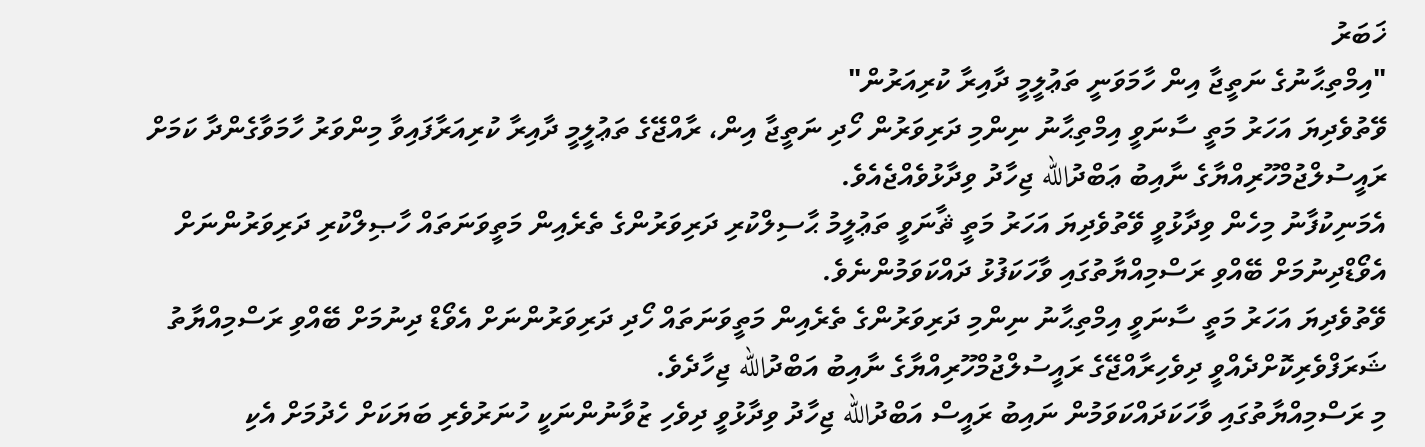ޚަބަރު
"އިމްތިޙާނުގެ ނަތީޖާ އިން ހާމަވަނީ ތަޢުލީމީ ދާއިރާ ކުރިއަރުން"
ވޭތުވެދިޔަ އަހަރު މަތީ ސާނަވީ އިމްތިޙާނު ނިންމި ދަރިވަރުން ހޯދި ނަތީޖާ އިން، ރާއްޖޭގެ ތަޢުލީމީ ދާއިރާ ކުރިއަރާފައިވާ މިންވަރު ހާމަވާގެންދާ ކަމަށް ރައީސުލްޖުމްހޫރިއްޔާގެ ނާއިބު ޢަބްދުالله ޖިހާދު ވިދާޅުވެއްޖެއެވެ.
އެމަނިކުފާނު މިހެން ވިދާޅުވީ ވޭތުވެދިޔަ އަހަރު މަތީ ޘާނަވީ ތަޢުލީމު ޙާސިލްކުރި ދަރިވަރުންގެ ތެރެއިން މަތީވަނަތައް ހާޞިލްކުރި ދަރިވަރުންނަށް އެވޯޑްދިނުމަށް ބޭއްވި ރަސްމިއްޔާތުގައި ވާހަކަފުޅު ދައްކަވަމުންނެވެ.
ވޭތުވެދިޔަ އަހަރު މަތީ ސާނަވީ އިމްތިޙާނު ނިންމި ދަރިވަރުންގެ ތެރެއިން މަތީވަނަތައް ހޯދި ދަރިވަރުންނަށް އެވޯޑް ދިނުމަށް ބޭއްވި ރަސްމިއްޔާތު  ޝަރަފްވެރިކޮށްދެއްވީ ދިވެހިރާއްޖޭގެ ރައީސުލްޖުމްހޫރިއްޔާގެ ނާއިބު އަބްދުالله ޖިހާދެވެ.
މި ރަސްމިއްޔާތުގައި ވާހަކަދައްކަވަމުން ނައިބު ރައީސް އަބްދުالله ޖިހާދު ވިދާޅުވީ ދިވެހި ޒުވާނުންނަކީ ހުނަރުވެރި ބަޔަކަށް ހެދުމަށް އެކި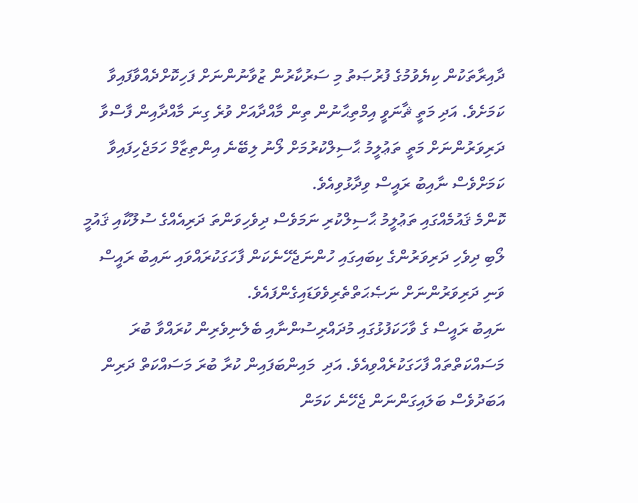ދާއިރާތަކުން ކިޔެވުމުގެ ފުރުޞަތު މި ސަރުކާރުން ޒުވާނުންނަށް ފަހިކޮށްދެއްވާފައިވާ ކަމަށެވެ. އަދި މަތީ ޘާނަވީ އިމްތިޙާނުން ތިން މާއްދާއަށް ވުރެ ގިނަ މާއްދާއިން ފާސްވާ ދަރިވަރުންނަށް މަތީ ތަޢުލީމު ޙާސިލްކުރުމަށް ލޯނު ލިބޭނެ އިންތިޒާމް ހަމަޖެހިފައިވާ ކަމަށްވެސް ނާއިބު ރައީސް ވިދާޅުވިއެވެ.
ކޮންމެ ޤައުމެއްގައި ތަޢުލީމު ޙާސިލްކުރި ނަމަވެސް ދިވެހިވަންތަ ދަރިއެއްގެ ސުލޫކާއި ޤައުމީ ލޯބި ދިވެހި ދަރިވަރުންގެ ކިބައިގައި ހުންނަޖެހޭނެކަން ފާހަގަކުރައްވައި ނައިބު ރައީސް ވަނި ދަރިވަރުންނަށް ނަޞެޙަތްތެރިވެވަޑައިގެންފައެވެ.
ނައިބު ރައީސް ގެ ވާހަކަފުޅުގައި މުދައްރިސުންނާއި ބެލެނިވެރިން ކުރައްވާ ބުރަ މަސައްކަތްތައް ފާހަގަކުރެއްވިއެވެ. އަދި  މައިންބަފައިން ކުރާ ބުރަ މަސައްކަތް ދަރިން އަބަދުވެސް ބަލައިގަންނަން ޖެހޭނެ ކަމަން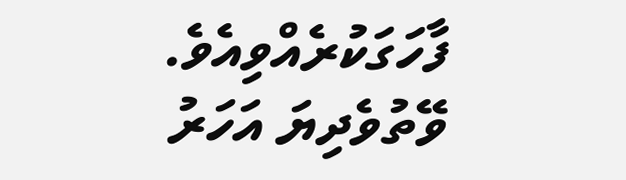ފާހަގަކުރެއްވިއެވެ.
ވޭތުވެދިޔަ އަހަރު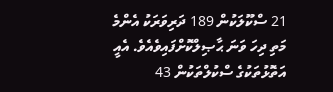21 ސްކޫލަކުން 189 ދަރިވަރަކު އެންމެ މަތި ދިހަ ވަނަ ޙާޞިލްކޮށްފައިވެއެވެ. އެއީ އަތޮޅުތަކުގެ ސްކުލްތަކުން 43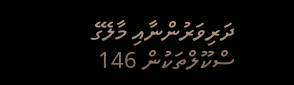ދަރިވަރުންނާއި މާލޭގެ ސްކޫލްތަކުން 146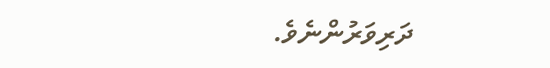ދަރިވަރުންނެވެ.